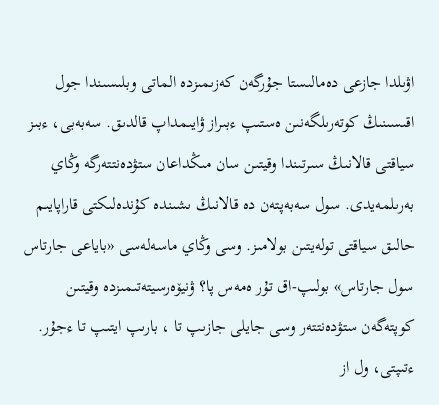اۋىلدا جازعى دەمالىستا جۇرگەن كەزىمىزدە الماتى وبلىسىندا جول اقىسىنىڭ كوتەرىلگەنىن ەستىپ ءبىراز ۋايىمداپ قالدىق. سەبەبى، ءبىز سياقتى قالانىڭ سىرتىندا وقيتىن سان مىڭداعان ستۋدەنتتەرگە وڭاي بەرىلمەيدى. سول سەبەپتەن دە قالانىڭ ىشىندە كۇندەلىكتى قاراپايىم حالىق سياقتى تولەيتىن بولامىز. وسى وڭاي ماسەلەسى «باياعى جارتاس سول جارتاس» بولىپ-اق تۇر ەمەس پا؟ ۋنيۆەرسيتەتىمىزدە وقيتىن كوپتەگەن ستۋدەنتتەر وسى جايلى جازىپ تا ، بارىپ ايتىپ تا ءجۇر. ءتىپتى، ول از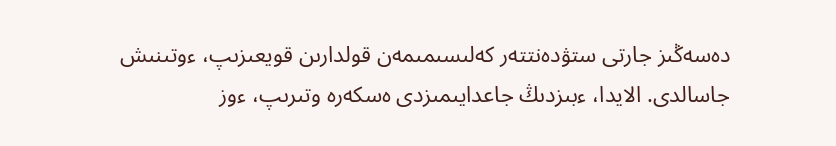دەسەڭىز جارتى ستۋدەنتتەر كەلىسىمىمەن قولدارىن قويعىزىپ، ءوتىنىش جاسالدى. الايدا، ءبىزدىڭ جاعدايىمىزدى ەسكەرە وتىرىپ، ءوز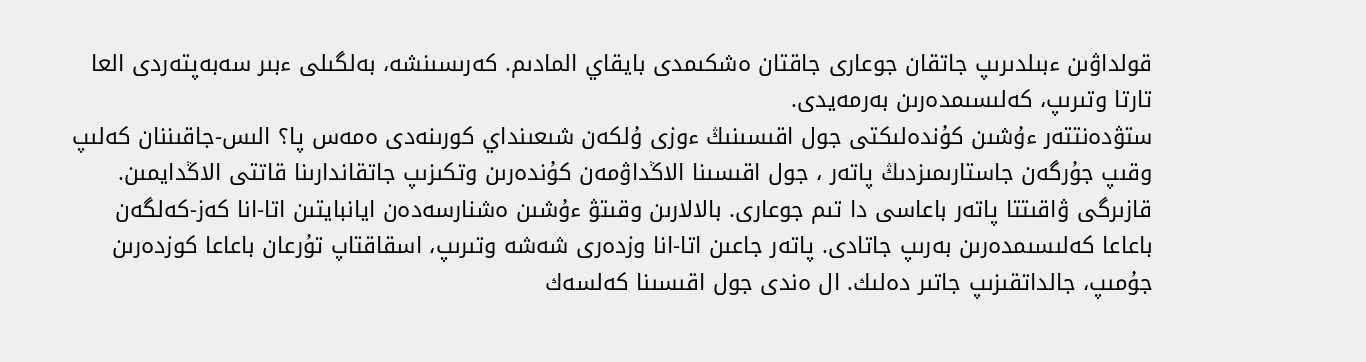قولداۋىن ءبىلدىرىپ جاتقان جوعارى جاقتان ەشكىمدى بايقاي المادىم. كەرىسىنشە، بەلگىلى ءبىر سەبەپتەردى العا تارتا وتىرىپ، كەلىسىمدەرىن بەرمەيدى.
ستۋدەنتتەر ءۇشىن كۇندەلىكتى جول اقىسىنىڭ ءوزى ۇلكەن شىعىنداي كورىنەدى ەمەس پا؟ الىس-جاقىننان كەلىپ وقىپ جۇرگەن جاستارىمىزدىڭ پاتەر ، جول اقىسىنا الاڭداۋمەن كۇندەرىن وتكىزىپ جاتقاندارىنا قاتتى الاڭدايمىن. قازىرگى ۋاقىتتا پاتەر باعاسى دا تىم جوعارى. بالالارىن وقىتۋ ءۇشىن ەشنارسەدەن ايانبايتىن اتا-انا كەز-كەلگەن باعاعا كەلىسىمدەرىن بەرىپ جاتادى. پاتەر جاعىن اتا-انا وزدەرى شەشە وتىرىپ، اسقاقتاپ تۇرعان باعاعا كوزدەرىن جۇمىپ، جالداتقىزىپ جاتىر دەلىك. ال ەندى جول اقىسىنا كەلسەك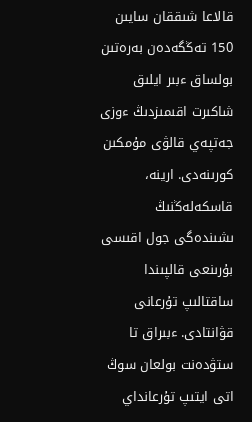قالاعا شىققان سايىن 150 تەڭگەدەن بەرەتىن بولساق ءبىر ايلىق شاكىرت اقىمىزدىڭ ءوزى جەتپەي قالۋى مۇمكىن كورىنەدى. ارينە، قاسكەلەڭنىڭ ىشىندەگى جول اقىسى بۇرىنعى قالپىندا ساقتالىپ تۇرعانى قۋانتادى. ءبىراق تا ستۋدەنت بولعان سوڭ اتى ايتىپ تۇرعانداي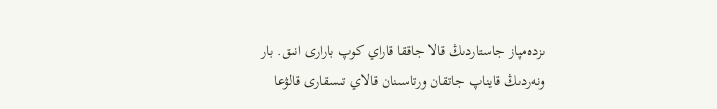ىزدەمپاز جاستاردىڭ قالا جاققا قاراي كوپ بارارى انىق. بار ونەردىڭ قايناپ جاتقان ورتاسىنان قالاي تىسقارى قالۋعا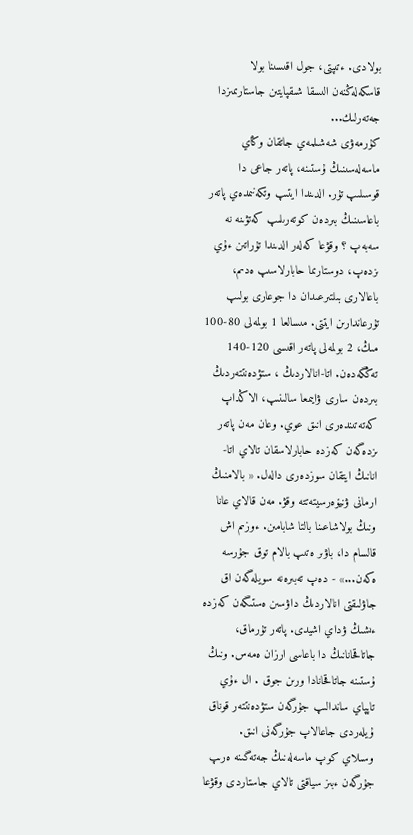بولادى. ءتىپتى، جول اقىسىنا بولا قاسكەلەڭنەن الىسقا شىقپايتىن جاستارىمىزدا جەتەرلىك...
كۇرمەۋى شەشىلمەي جاتقان وڭاي ماسەلەسىنىڭ ۇستىنە، پاتەر جاعى دا قوسىلىپ تۇر. الدىندا ايتىپ وتكەنىمدەي پاتەر باعاسىنىڭ بىردەن كوتەرىلىپ كەتۋىنە نە سەبەپ ؟ وقۋعا كەلەر الدىندا تۇراتىن ءۇي ىزدەپ، دوستارىما حابارلاسىپ ەدىم، باعالارى بىلتىرعىدان دا جوعارى بولىپ تۇرعاندارىن ايتتى. مىسالعا 1 بولمەلى 80-100 مىڭ، 2 بولمەلى پاتەر اقىسى 120-140 تەڭگەدەن. اتا-انالاردىڭ ، ستۋدەنتتەردىڭ بىردەن سارى ۋايىمعا سالىنىپ، الاڭداپ كەتەتىندەرى انىق عوي. وعان مەن پاتەر ىزدەگەن كەزدە حابارلاسقان تالاي اتا-انانىڭ ايتقان سوزدەرى دالەل. « بالامنىڭ ارمانى ۋنيۆەرسيتەتتە وقۋ. مەن قالاي عانا ونىڭ بولاشاعىنا بالتا شابامىن. ءوزىم اش قالسام دا، باۋىر ەتىپ بالام توق جۇرسە ەكەن...» - دەپ تەبىرەنە سويلەگەن اق جاۋلىقتى انالاردىڭ داۋسىن ەستىگەن كەزدە ءىشىڭ ۋداي اشيدى. پاتەر تۇرماق، جاتاقحانانىڭ دا باعاسى ارزان ەمەس. ونىڭ ۇستىنە جاتاقحانادا ورىن جوق . ال ءۇي تاپپاي ساندالىپ جۇرگەن ستۋدەنتتەر قوناق ۇيلەردى جاعالاپ جۇرگەنى انىق.
وسىلاي كوپ ماسەلەنىڭ جەتەگىنە ەرىپ جۇرگەن ءبىز سياقتى تالاي جاستاردى وقۋعا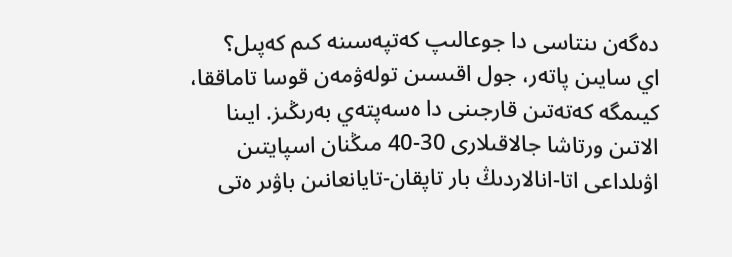دەگەن ىنتاسى دا جوعالىپ كەتپەسىنە كىم كەپىل؟
اي سايىن پاتەر، جول اقىسىن تولەۋمەن قوسا تاماققا، كيىمگە كەتەتىن قارجىنى دا ەسەپتەي بەرىڭىز. ايىنا الاتىن ورتاشا جالاقىلارى 30-40 مىڭنان اسپايتىن اۋىلداعى اتا-انالاردىڭ بار تاپقان-تايانعانىن باۋىر ەتى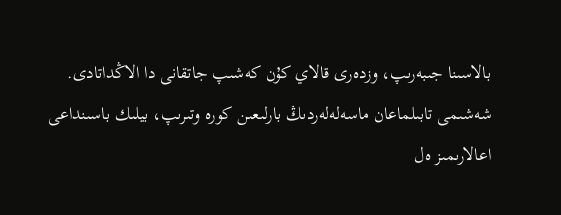بالاسىنا جىبەرىپ، وزدەرى قالاي كۇن كەشىپ جاتقانى دا الاڭداتادى.
شەشىمى تابىلماعان ماسەلەلەردىڭ بارلىعىن كورە وتىرىپ، بيلىك باسىنداعى اعالارىمىز ەل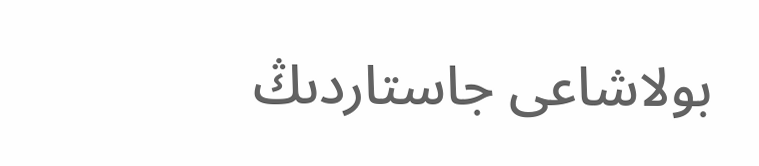بولاشاعى جاستاردىڭ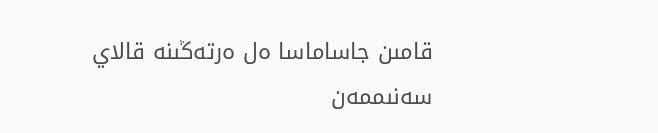قامىن جاساماسا ەل ەرتەڭىنە قالاي سەنىممەن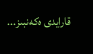قارايدى ەكەنبىز...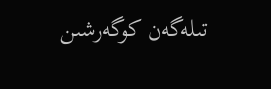تىلەگەن كوگەرشىن